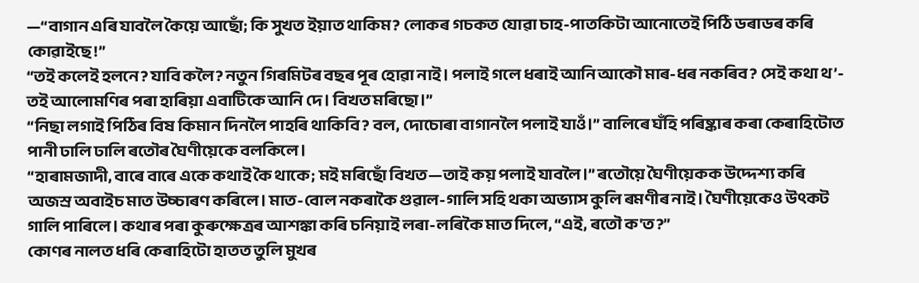—“বাগান এৰি যাবলৈ কৈয়ে আছোঁ; কি সুখত ইয়াত থাকিম? লোকৰ গচকত যোৱা চাহ-পাতকিটা আনোতেই পিঠি ডৰাডৰ কৰি কোৱাইছে!”
“তই কলেই হলনে? যাবি কলৈ? নতুন গিৰমিটৰ বছৰ পূৰ হোৱা নাই। পলাই গলে ধৰাই আনি আকৌ মাৰ-ধৰ নকৰিব? সেই কথা থ’- তই আলোমণিৰ পৰা হাৰিয়া এবাটিকে আনি দে। বিখত মৰিছো।”
“নিছা লগাই পিঠিৰ বিষ কিমান দিনলৈ পাহৰি থাকিবি? বল, দোচোৰা বাগানলৈ পলাই যাওঁ।” বালিৰে ঘঁহি পৰিষ্কাৰ কৰা কেৰাহিটোত পানী ঢালি ঢালি ৰতৌৰ ঘৈণীয়েকে বলকিলে।
“হাৰামজাদী, বাৰে বাৰে একে কথাই কৈ থাকে; মই মৰিছোঁ বিখত—তাই কয় পলাই যাবলৈ।” ৰতৌয়ে ঘৈণীয়েকক উদ্দেশ্য কৰি অজস্ৰ অবাইচ মাত উচ্চাৰণ কৰিলে। মাত-বোল নকৰাকৈ গুৱাল-গালি সহি থকা অভ্যাস কুলি ৰমণীৰ নাই। ঘৈণীয়েকেও উৎকট গালি পাৰিলে। কথাৰ পৰা কুৰুক্ষেত্ৰৰ আশঙ্কা কৰি চনিয়াই লৰা-লৰিকৈ মাত দিলে, “এই, ৰতৌ ক'ত?”
কোণৰ নালত ধৰি কেৰাহিটো হাতত তুলি মুখৰ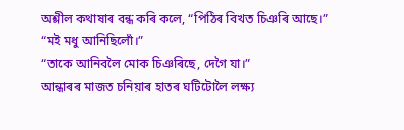অশ্লীল কথাষাৰ বন্ধ কৰি কলে, “পিঠিৰ বিখত চিঞৰি আছে।”
“মই মধু আনিছিলোঁ।”
“তাকে আনিবলৈ মোক চিঞৰিছে, দেগৈ যা।”
আন্ধাৰৰ মাজত চনিয়াৰ হাতৰ ঘটিটোলৈ লক্ষ্য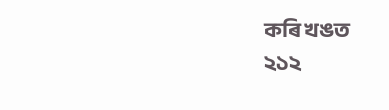কৰি খঙত
২১২